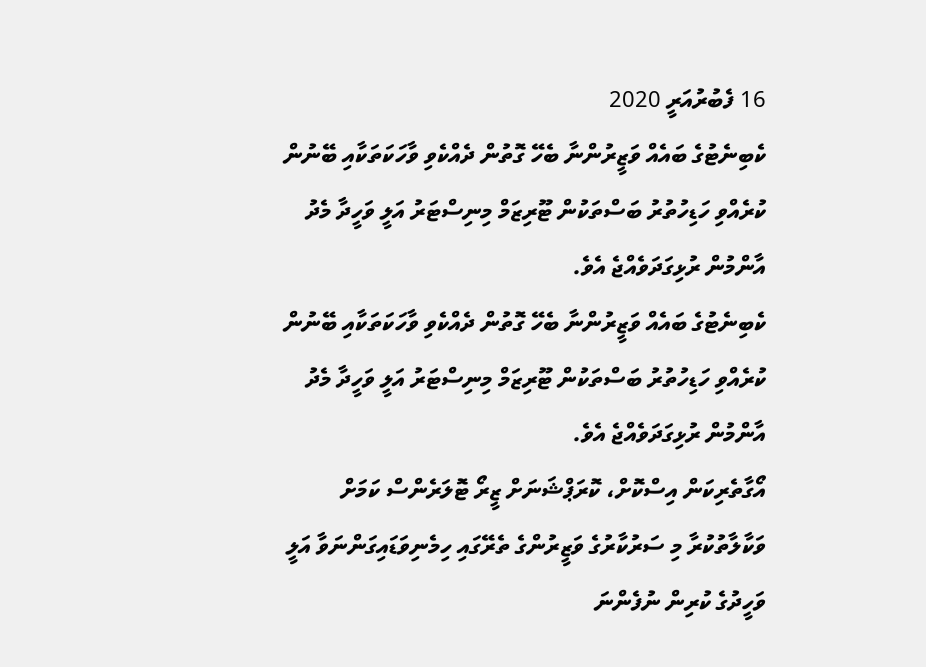16 ފެބުރުއަރީ 2020
ކެބިނެޓުގެ ބައެއް ވަޒީރުންނާ ބެހޭ ގޮތުން ދެއްކެވި ވާހަކަތަކާއި ބޭނުން ކުރެއްވި ހަޑިހުތުރު ބަސްތަކުން ޓޫރިޒަމް މިނިސްޓަރު އަލީ ވަހީދާ މެދު އާންމުން ރުޅިގަދަވެއްޖެ އެވެ.
ކެބިނެޓުގެ ބައެއް ވަޒީރުންނާ ބެހޭ ގޮތުން ދެއްކެވި ވާހަކަތަކާއި ބޭނުން ކުރެއްވި ހަޑިހުތުރު ބަސްތަކުން ޓޫރިޒަމް މިނިސްޓަރު އަލީ ވަހީދާ މެދު އާންމުން ރުޅިގަދަވެއްޖެ އެވެ.
އޯގާތެރިކަން އިސްކޮށް، ކޮރަޕްޝަނަށް ޒީރޯ ޓޮލަރެންސް ކަމަށް ވަކާލާތުކުރާ މި ސަރުކާރުގެ ވަޒީރުންގެ ތެރޭގައި ހިމެނިވަޑައިގަންނަވާ އަލީ ވަހީދުގެ ކުރިން ނުފެންނަ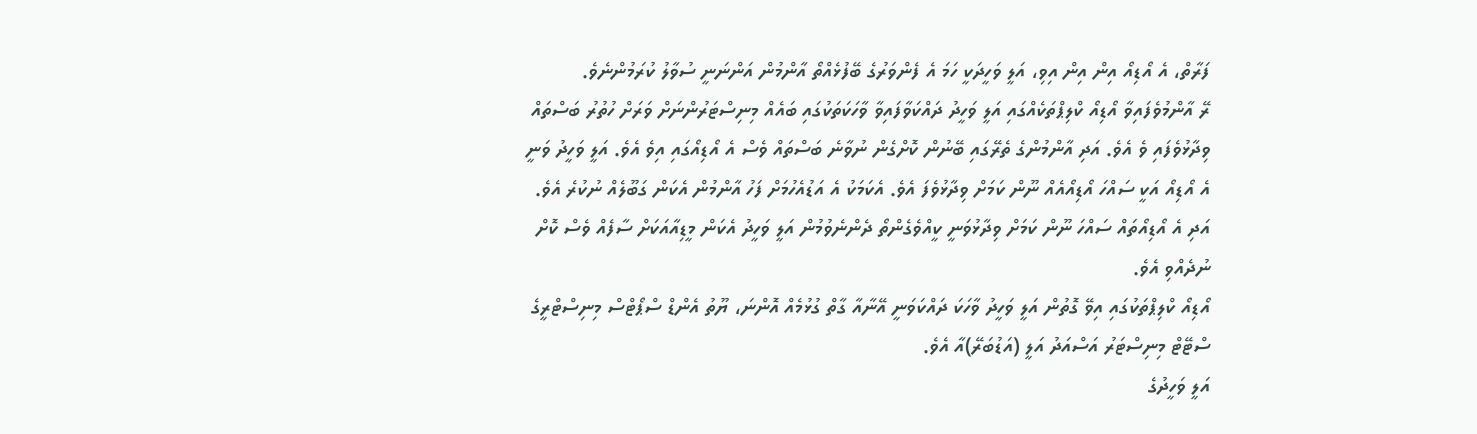ފަރާތް، އެ އޯޑިއޯ އިން އިން އިވި، އަލީ ވަހީދަކީ ހަމަ އެ ފެންވަރުގެ ބޭފުޅެއްތޯ އާންމުން އަންނަނީ ސުވާލު ކުރަމުންނެވެ.
ރޭ އާންމުވެފައިވާ އޯޑިއޯ ކްލިޕްތަކެއްގައި އަލީ ވަހީދު ދައްކަވާފައިވާ ވާހަކަތަކުގައި ބައެއް މިނިސްޓަރުންނަށް ވަރަށް ހުތުރު ބަސްތައް ވިދާޅުވެފައި ވެ އެވެ. އަދި އާންމުންގެ ތެރޭގައި ބޭނުން ކޮށްގެން ނުވާނެ ބަސްތައް ވެސް އެ އޯޑިއޯގައި އިވެ އެވެ. އަލީ ވަހީދު ވަނީ އެ އޯޑިއޯ އަކީ ސައްހަ އޯޑިއޯއެއް ނޫން ކަމަށް ވިދާޅުވެފަ އެވެ. އެކަމަކު އެ އަޑުއެހުމަށް ފަހު އާންމުން އެކަން ގަބޫލެއް ނުކުރެ އެވެ. އަދި އެ އޯޑިއޯތައް ސައްހަ ނޫން ކަމަށް ވިދާޅުވަނީ ކީއްވެގެންތޯ ދެންނެވުމުން އަލީ ވަހީދު އެކަން މީޑިއާއަކަށް ސާފެއް ވެސް ކޮށް ނުދެއްވި އެވެ.
އޯޑިއޯ ކްލިޕްތަކުގައި އިވޭ ގޮތުން އަލީ ވަހީދު ވާހަކަ ދައްކަވަނީ އޭނާއާ ގާތް ގުޅުމެއް އޮންނަ، ޔޫތު އެންޑް ސްޕޯޓްސް މިނިސްޓްރީގެ ސްޓޭޓް މިނިސްޓަރު އަސްއަދު އަލީ (އަޑުބަރޭ)އާ އެވެ.
އަލީ ވަހީދުގެ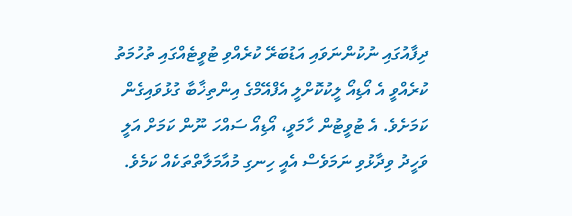ދިފާއުގައި ނުކުންނަވައި އަޑުބަރޭ ކުރެއްވި ޓުވީޓެއްގައި ތުހުމަތު ކުރެއްވީ އެ އޯޑިއޯ ލީކުކޮށްލީ އެފްއޭމްގެ އިންތިޚާބާ ގުޅުވައިގެން ކަމަށެވެ. އެ ޓުވީޓުން ހާމަވީ، އޯޑިއޯ ސައްހަ ނޫން ކަމަށް އަލީ ވަހީދު ވިދާޅުވި ނަމަވެސް އެއީ ހިނގި މުއާމަލާތްތަކެއް ކަމެވެ.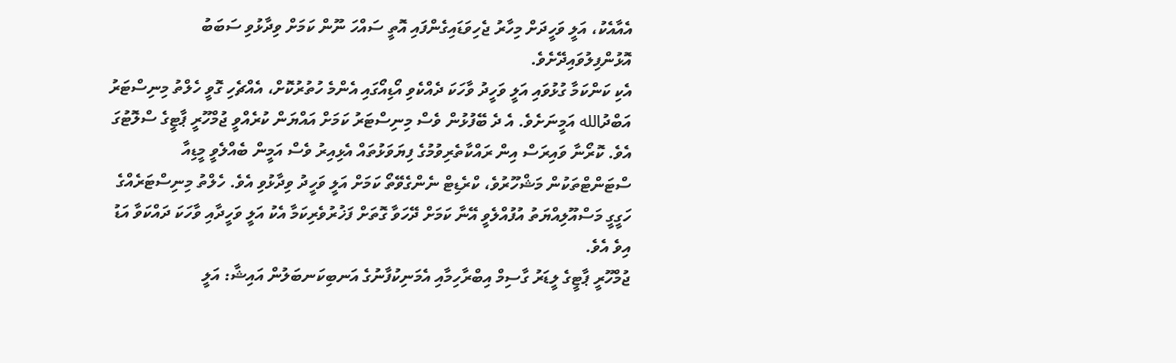އެއާއެކު، އަލީ ވަހީދަށް މިހާރު ޖެހިވަޑައިގެންފައި އޮތީ ސައްހަ ނޫން ކަމަށް ވިދާޅުވި ސަބަބު އޮޅުންފިލުވައިދޭށެވެ.
އެކި ކަންކަމާ ގުޅުވައި އަލީ ވަހީދު ވާހަކަ ދެއްކެވި އޯޑިއޯގައި އެންމެ ހުތުރުކޮށް، އެއްޗެހި ގޮވީ ހެލްތު މިނިސްޓަރު އަބްދުالله އަމީނަށެވެ. އެ ދެ ބޭފުޅުން ވެސް މިނިސްޓަރު ކަމަށް އައްޔަން ކުރެއްވީ ޖުމްހޫރީ ޕާޓީގެ ސްލޮޓުގަ އެވެ. ކޮރޯނާ ވައިރަސް އިން ރައްކާތެރިވުމުގެ ފިޔަވަޅުތައް އެޅިއިރު ވެސް އަމީން ބެއްލެވީ މީޑިއާ ސްޓަންޓްތަކުން މަޝްހޫރުވެ، ކްރެޑިޓް ނެންގެވޭތޯ ކަމަށް އަލީ ވަހީދު ވިދާޅުވި އެވެ. ހެލްތު މިނިސްޓަރެއްގެ ހަގީގީ މަސްއޫލިއްޔަތު އުފުއްލެވީ އޭނާ ކަމަށް ދޭހަވާ ގޮތަށް ފަޚުރުވެރިކަމާ އެކު އަލީ ވަހީދާއި ވާހަކަ ދައްކަވާ އަޑު އިވެ އެވެ.
ޖުމްހޫރީ ޕާޓީގެ ލީޑަރު ގާސިމް އިބްރާހިމާއި އެމަނިކުފާނުގެ އަނބިކަނބަލުން އައިޝާ: އަލީ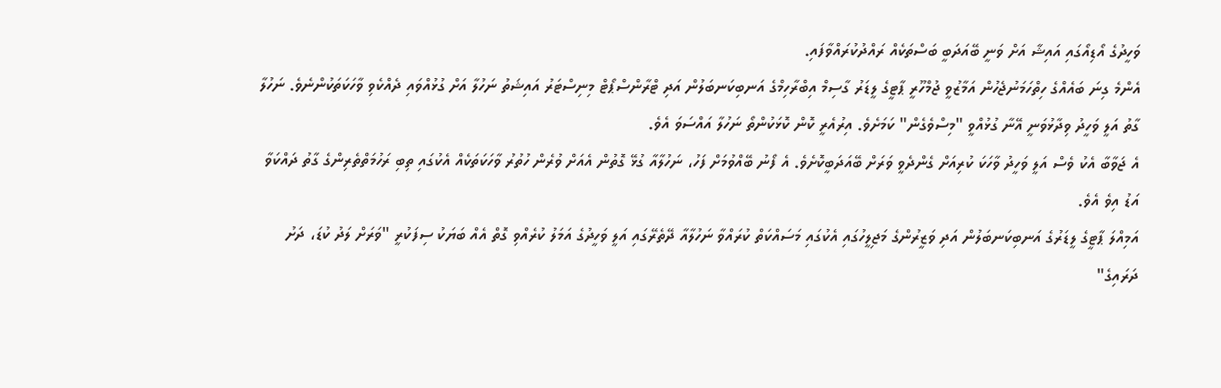ވަހީދުގެ އޯޑިއޯގައި އައިޝާ އަށް ވަނީ ބޭއަދަބީ ބަސްތަކެއް ރައްދުކުރައްވާފައި.
އެންމެ ގިނަ ބައެއްގެ ހިތްހަމަނުޖެހުން އަމާޒުވީ ޖުމްހޫރީ ޕާޓީގެ ލީޑަރު ގާސިމް އިބްރާހިމްގެ އަނބިކަނބަލުން އަދި ޓްރާންސްޕޯޓް މިނިސްޓަރު އައިޝަތު ނަހުލާ އަށް ގުޅުއްވައި ދެއްކެވި ވާހަކަތަކުންނެވެ. ނަހުލާ ގާތު އަލީ ވަހީދު ވިދާޅުވަނީ އޭނާ ގުޅުއްވީ "މިސްވެގެން" ކަމަށެވެ. އިރުއެރީ ކޮން ކޮޅަކުންތޯ ނަހުލާ އައްސަވަ އެވެ.
އެ ޖަވާބާ އެކު ވެސް އަލީ ވަހީދު ވާހަކަ ކުރިއަށް ގެންދެވީ ވަރަށް ބޭއަދަބީކޮށެވެ. އެ ފޯނު ބޭއްވުމަށް ފަހު، ނަހުލާއާ ގުޅޭ ގޮތުން އެއަށް ވުރެން ހުތުރު ވާހަކަތަކެއް އެކުގައި ތިބި ރަހުމަތްތެރިންގެ ގާތު ދައްކަވާ އަޑު އިވެ އެވެ.
އަމިއްލަ ޕާޓީގެ ލީޑަރުގެ އަނބިކަނބަލުން އަދި ވަޒީރުންގެ މަޖިލީހުގައި އެކުގައި މަސައްކަތް ކުރައްވާ ނަހުލާއާ ދޭތެރޭގައި އަލީ ވަހީދުގެ އަމަލު ކުރެއްވި ގޮތް އެއް ބަޔަކު ސިފަކުރީ "ވަރަށް ލަދު ކުޑަ، ދަށު ދަރައިގެ"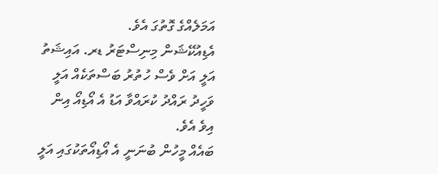އަމަލެއްގެ ގޮތުގަ އެވެ.
އެޑިއުކޭޝަން މިނިސްޓަރު ޑރ. އައިޝަތު އަލީ އަށް ވެސް ހުތުރު ބަސްތަކެއް އަލީ ވަހީދު ރައްދު ކުރައްވާ އަޑު އެ އޯޑިއޯ އިން އިވެ އެވެ.
ބައެއް މީހުން ބުނަނީ އެ އޯޑިއޯތަކުގައި އަލީ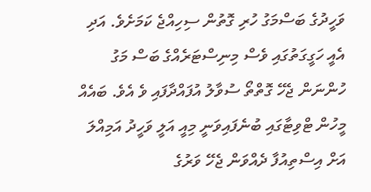ވަހީދުގެ ބަސްމަގު ހުރި ގޮތުން ސިހިއްޖެ ކަމަށެވެ. އަދި އެއީ ހަގީގަތުގައި ވެސް މިނިސްޓަރެއްގެ ބަސް މަގު ހުންނަން ޖެހޭ ގޮތްތޯ ސުވާލު އުފައްދާފައި ވެ އެވެ. ބައެއް މީހުން ޓްވިޓާގައި ބުނެފައިވަނީ މިއީ އަލީ ވަހީދު އަމިއްލަ އަށް އިސްތިއުފާ ދެއްވަން ޖެހޭ ވަރުގެ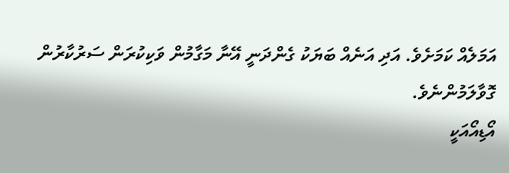އަމަލެއް ކަމަށެވެ. އަދި އަނެއް ބަޔަކު ގެންދަނީ އޭނާ މަގާމުން ވަކިކުރަން ސަރުކާރުން ގޮވާލަމުންނެވެ.
އޯޑިއޯއަކީ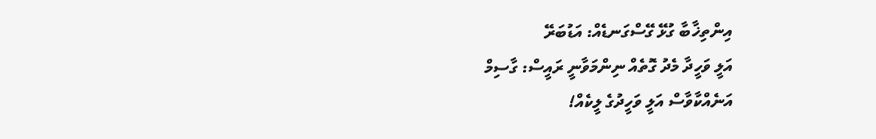އިންތިޚާބާ ގުޅޭ ގޭސްގަނޑެއް: އަޑުބަރޭ
އަލީ ވަހީދާ މެދު ގޮތެއް ނިންމަވާނީ ރައީސް: ގާސިމް
އަނެއްކާވާސް އަލީ ވަހީދުގެ ލީކެއް!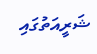ޝަރީއަތުގައި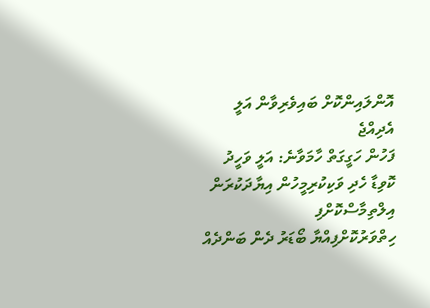އޮންލައިންކޮށް ބައިވެރިވާން އަލީ އެދިއްޖެ
ފަހުން ހަގީގަތް ހާމަވާނެ: އަލީ ވަހީދު
ކޮވިޑާ ހެދި ވަކިކުރިމީހުން އިޔާދަކުރަން އިލްތިމާސްކޮށްފި
ހިތްވަރުކޮށްފިއްޔާ ބޯޑަރު ދެން ބަންދެއް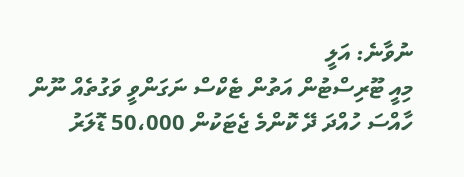ނުވާނެ: އަލީ
މިއީ ޓޫރިސްޓުން އަތުން ޓެކްސް ނަގަންވީ ވަގުތެއް ނޫން
ހާއްސަ ހުއްދަ ދޭ ކޮންމެ ޖެޓަކުން 50،000 ޑޮލަރު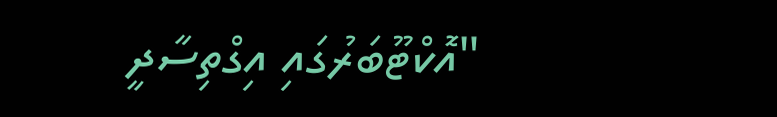"އޮކްޓޫބަރުގައި އިގްތިސާދީ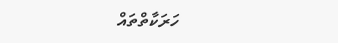ހަރަކާތްތައް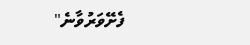ފެށޭވަރުވާނެ"